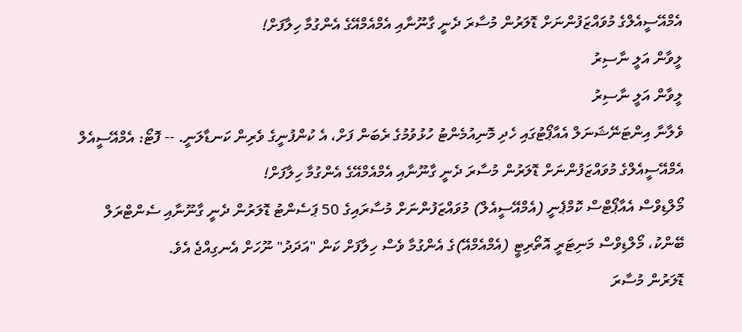އެމްއޭސީއެލްގެ މުވައްޒަފުންނަށް ޑޮލަރުން މުސާރަ ދެނީ ގާނޫނާއި އެމްއެމްއޭގެ އެންގުމާ ހިލާފަށް!
ލީވާން އަލީ ނާސިރު
ލީވާން އަލީ ނާސިރު
ވެލާނާ އިންޓަނޭޝަނަލް އެއާޕޯޓުގައި ހެދި މޮނިއުމެންޓު ހުޅުވުމުގެ ރެބަން ފަށް، އެ ކުންފުނީގެ ވެރިން ކަނޑާލަނީ. -- ފޮޓޯ: އެމްއޭސީއެލް
އެމްއޭސީއެލްގެ މުވައްޒަފުންނަށް ޑޮލަރުން މުސާރަ ދެނީ ގާނޫނާއި އެމްއެމްއޭގެ އެންގުމާ ހިލާފަށް!
މޯލްޑިވްސް އެއާޕޯޓްސް ކޮމްޕެނީ (އެމްއޭސީއެލް) މުވައްޒަފުންނަށް މުސާރައިގެ 50 ޕަސެންޓު ޑޮލަރުން ދެނީ ގާނޫނާއި ސެންޓްރަލް ބޭންކު، މޯލްޑިވްސް މަނިޓަރީ އޮތޯރިޓީ (އެމްއެމްއޭ)ގެ އެންގުމާ ވެސް ހިލާފަށް ކަން "އަދަދު" ނޫހަށް އެނގިއްޖެ އެވެ.
ޑޮލަރުން މުސާރަ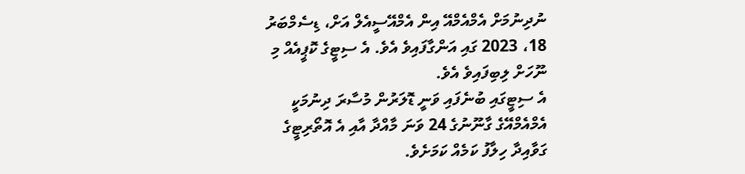ނުދިނުމަށް އެމްއެމްއޭ އިން އެމްއޭސީއެލް އަށް، ޑިސެމްބަރު 18، 2023 ގައި އަންގާފައިވެ އެވެ. އެ ސިޓީގެ ކޮޕީއެއް މި ނޫހަށް ލިބިފައިވެ އެވެ.
އެ ސިޓީގައި ބުނެފައި ވަނީ ޑޮލަރުން މުސާރަ ދިނުމަކީ އެމްއެމްއޭގެ ގާނޫނުގެ 24 ވަނަ މާއްދާ އާއި އެ އޮތޯރިޓީގެ ގަވާއިދާ ހިލާފު ކަމެއް ކަމަށެވެ.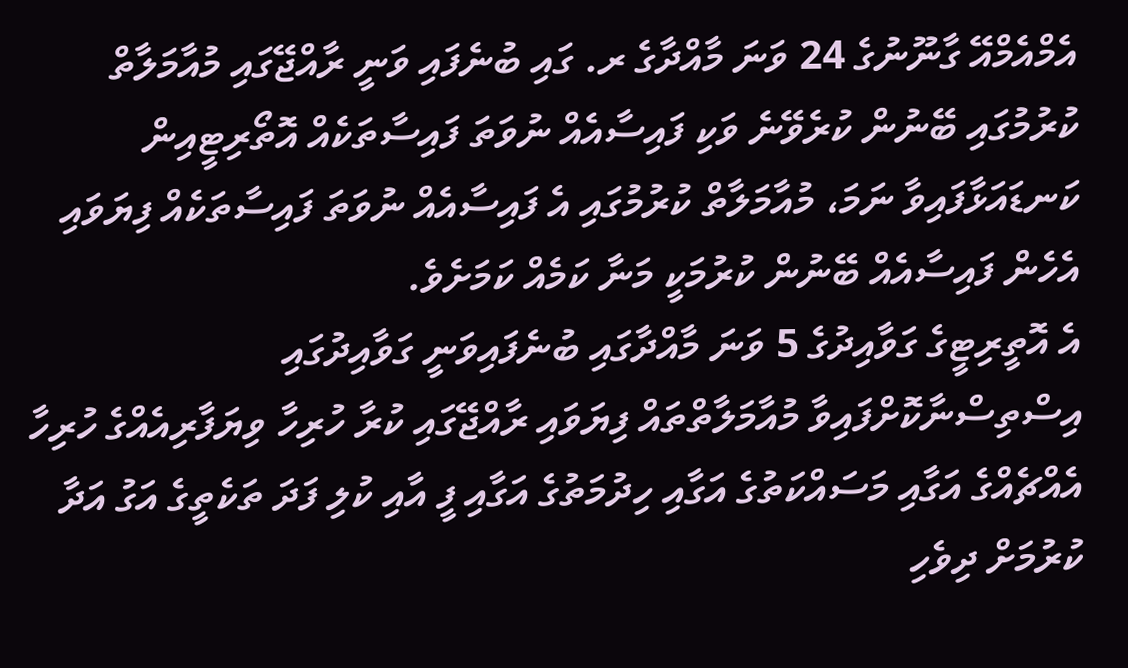އެމްއެމްއޭ ގާނޫނުގެ 24 ވަނަ މާއްދާގެ ރ. ގައި ބުނެފައި ވަނީ ރާއްޖޭގައި މުއާމަލާތް ކުރުމުގައި ބޭނުން ކުރެވޭނެ ވަކި ފައިސާއެއް ނުވަތަ ފައިސާތަކެއް އޮތޯރިޓީއިން ކަނޑައަޅާފައިވާ ނަމަ، މުއާމަލާތް ކުރުމުގައި އެ ފައިސާއެއް ނުވަތަ ފައިސާތަކެއް ފިޔަވައި އެހެން ފައިސާއެއް ބޭނުން ކުރުމަކީ މަނާ ކަމެއް ކަމަށެވެ.
އެ އޮތީރިޓީގެ ގަވާއިދުގެ 5 ވަނަ މާއްދާގައި ބުނެފައިވަނީ ގަވާއިދުގައި އިސްތިސްނާކޮށްފައިވާ މުއާމަލާތްތައް ފިޔަވައި ރާއްޖޭގައި ކުރާ ހުރިހާ ވިޔަފާރިއެއްގެ ހުރިހާ އެއްޗެއްގެ އަގާއި މަސައްކަތުގެ އަގާއި ހިދުމަތުގެ އަގާއި ފީ އާއި ކުލި ފަދަ ތަކެތީގެ އަގު އަދާ ކުރުމަށް ދިވެހި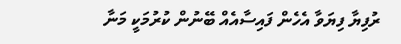ރުފިޔާ ފިޔަވާ އެހެން ފައިސާއެއް ބޭނުން ކުރުމަކީ މަނާ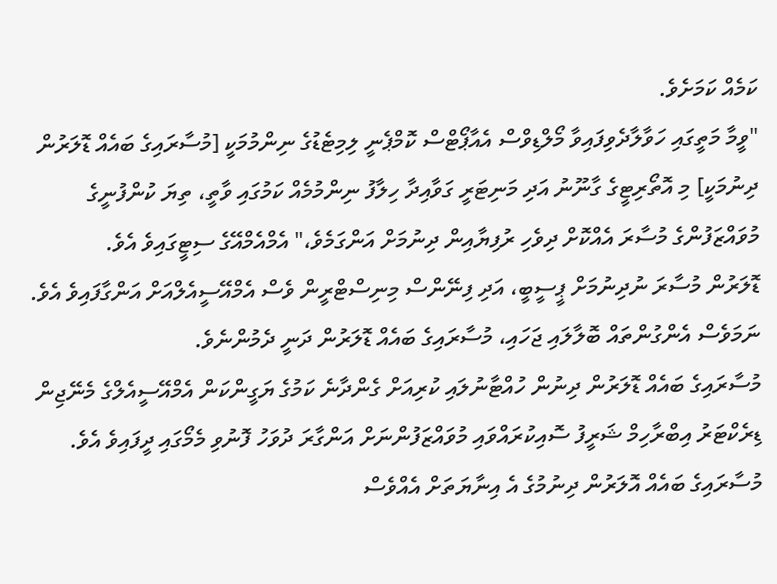ކަމެއް ކަމަށެވެ.
"ވީމާ މަތީގައި ހަވާލާދެވިފައިވާ މޯލްޑިވްސް އެއާޕޯޓްސް ކޮމްޕެނީ ލިމިޓެޑުގެ ނިންމުމަކީ [މުސާރައިގެ ބައެއް ޑޮލަރުން ދިނުމަކީ] މި އޮތޯރިޓީގެ ގާނޫނު އަދި މަނިޓަރީ ގަވާއިދާ ހިލާފު ނިންމުމެއް ކަމުގައި ވާތީ، ތިޔަ ކުންފުނީގެ މުވައްޒަފުންގެ މުސާރަ އެއްކޮށް ދިވެހި ރުފިޔާއިން ދިނުމަށް އަންގަމެވެ،" އެމްއެމްއޭގެ ސިޓީގައިވެ އެވެ.
ޑޮލަރުން މުސާރަ ނުދިނުމަށް ޕީސީބީ، އަދި ފިނޭންސް މިނިސްޓްރީން ވެސް އެމްއޭސީއެލްއަށް އަންގާފައިވެ އެވެ. ނަމަވެސް އެންގުންތައް ބޮލާލައި ޖަހައި، މުސާރައިގެ ބައެއް ޑޮލަރުން ދަނީ ދެމުންނެވެ.
މުސާރައިގެ ބައެއް ޑޮލަރުން ދިނުން ހުއްޓާނުލައި ކުރިއަށް ގެންދާނެ ކަމުގެ ޔަގީންކަން އެމްއޭސީއެލްގެ މެނޭޖިން ޑިރެކްޓަރު އިބްރާހިމް ޝަރީފު ސޮއިކުރައްވައި މުވައްޒަފުންނަށް އަންގާރަ ދުވަހު ފޮނުވި މެމޯގައި ދީފައިވެ އެވެ. މުސާރައިގެ ބައެއް އޮލަރުން ދިނުމުގެ އެ އިނާޔަތަށް އެއްވެސް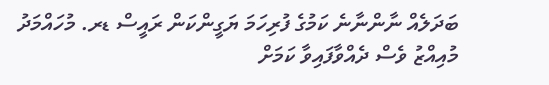ބަދަލެއް ނާންނާނެ ކަމުގެ ފުރިހަމަ ޔަގީންކަން ރައީސް ޑރ. މުހައްމަދު މުއިއްޒު ވެސް ދެއްވާފައިވާ ކަމަށް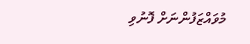މުވައްޒަފުންނަށް ފޮނުވި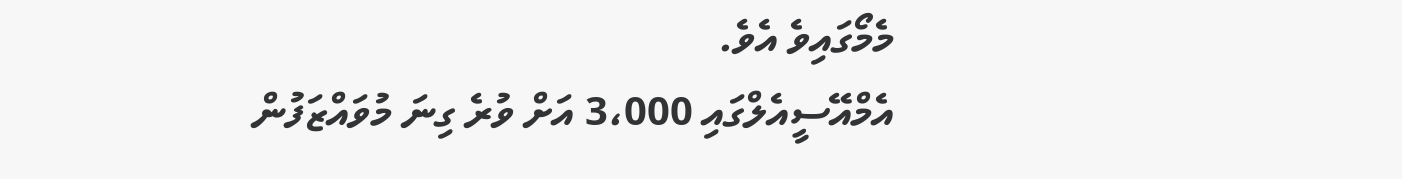މެމޯގައިވެ އެވެ.
އެމްއޭސީއެލްގައި 3،000 އަށް ވުރެ ގިނަ މުވައްޒަފުން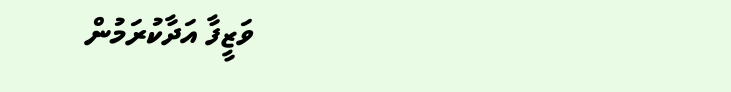ވަޒީފާ އަދާކުރަމުން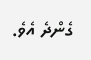ގެންދެ އެވެ.